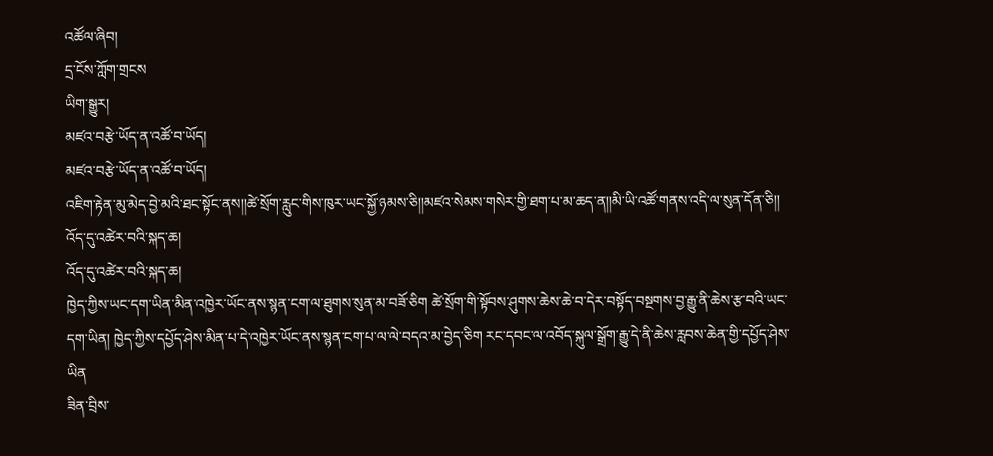འཚོལ་ཞིབ།
དྲ་ངོས་ཀློག་གྲངས
ཡིག་སྒྱུར།
མཛའ་བརྩེ་ཡོད་ན་འཚོ་བ་ཡོད།
མཛའ་བརྩེ་ཡོད་ན་འཚོ་བ་ཡོད།
འཇིག་རྟེན་མུ་མེད་བྱེ་མའི་ཐང་སྟོང་ནས།།ཚེ་སྲོག་རླུང་གིས་ཁུར་ཡང་སྐྱོ་ཉམས་ཅི།།མཛའ་སེམས་གསེར་གྱི་ཐག་པ་མ་ཆད་ན།།མི་ཡི་འཚོ་གནས་འདི་ལ་སུན་དོན་ཅི།།
འོད་དུ་འཚེར་བའི་སྐད་ཆ།
འོད་དུ་འཚེར་བའི་སྐད་ཆ།
ཁྱེད་ཀྱིས་ཡང་དག་ཡིན་མིན་འཁྱེར་ཡོང་ནས་སྙན་ངག་ལ་ཐུགས་སུན་མ་བཟོ་ཅིག ཚེ་སྲོག་གི་སྟོབས་ཤུགས་ཆེས་ཆེ་བ་དེར་བསྟོད་བསྔགས་བྱ་རྒྱུ་ནི་ཆེས་རྩ་བའི་ཡང་དག་ཡིན། ཁྱེད་ཀྱིས་དཔྱོད་ཤེས་མིན་པ་དེ་འཁྱེར་ཡོང་ནས་སྙན་ངག་པ་ལ་ལེ་བདའ་མ་བྱེད་ཅིག རང་དབང་ལ་འབོད་སྐུལ་སྒྲོག་རྒྱུ་དེ་ནི་ཆེས་རླབས་ཆེན་གྱི་དཔྱོད་ཤེས་ཡིན
ཟིན་བྲིས་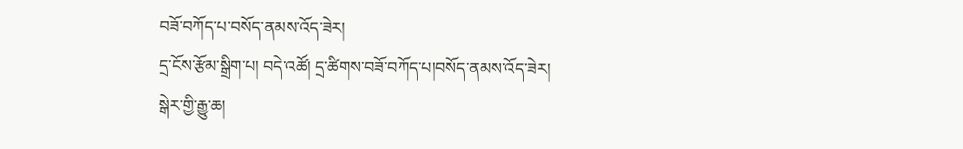བཟོ་བཀོད་པ་བསོད་ནམས་འོད་ཟེར།
དྲ་ངོས་རྩོམ་སྒྲིག་པ། བདེ་འཚོ། དྲ་ཚིགས་བཟོ་བཀོད་པ།བསོད་ནམས་འོད་ཟེར།
སྒེར་གྱི་རྒྱུ་ཆ།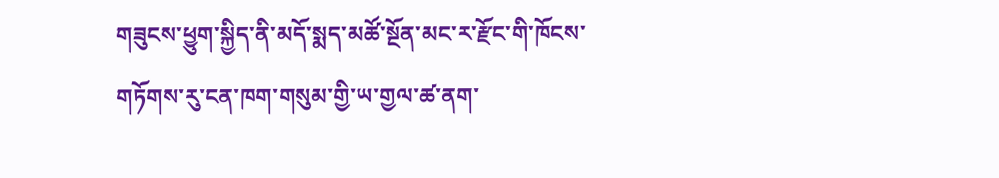གཟུངས་ཕྱུག་སྐྱིད་ནི་མདོ་སྨད་མཚོ་སྔོན་མང་ར་རྫོང་གི་ཁོངས་གཏོགས་རུ་ངན་ཁག་གསུམ་གྱི་ཡ་གྱལ་ཚ་ནག་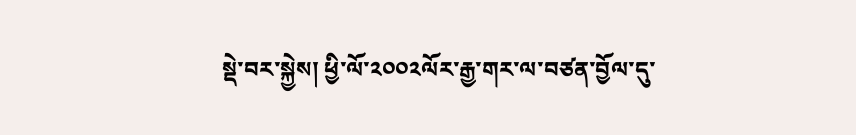སྡེ་བར་སྐྱེས། ཕྱི་ལོ་༢༠༠༢ལོར་རྒྱ་གར་ལ་བཙན་བྱོལ་དུ་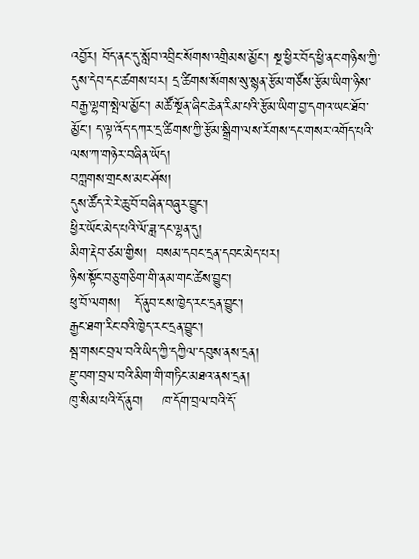འབྱོར། བོད་ནང་དུ་སློབ་འབྲིང་སོགས་འགྲིམས་མྱོང་། སྔ་ཕྱིར་བོད་ཕྱི་ནང་གཉིས་ཀྱི་དུས་དེབ་དང་ཚགས་པར། དྲ་ཚིགས་སོགས་སུ་སྙན་རྩོམ་གཙོས་རྩོམ་ཡིག་ཉིས་བརྒྱ་ལྷག་སྤེལ་མྱོང་། མཚོ་སྔོན་ཞིང་ཆེན་རིམ་པའི་རྩོམ་ཡིག་བྱ་དགའ་ཡང་ཐོབ་མྱོང་། ད་ལྟ་འོད་དཀར་དྲ་ཚིགས་ཀྱི་རྩོམ་སྒྲིག་ལས་རོགས་དང་གསར་འགོད་པའི་ལས་ཀ་གཉེར་བཞིན་ཡོད།
བཀླགས་གྲངས་མང་ཤོས།
དུས་ཚོད་རེ་རེ་ཆུ་བོ་བཞིན་བཞུར་བྱུང་།
ཕྱིར་ཡོང་མེད་པའི་ལོ་ཟླ་དང་ལྷན་དུ།
མིག་རྡེབ་ཙམ་གྱིས།  བསམ་དབང་དྲན་དབང་མེད་པར།
ཉིས་སྟོང་བཅུ་གཅིག་གི་ནམ་གང་ཚེས་བྱུང་།
ཕུ་བོ་ལགས།   དོ་ནུབ་ངས་ཁྱེད་རང་དྲན་བྱུང་།
རྒྱང་ཐག་རིང་བའི་ཁྱེད་རང་དྲན་བྱུང་།
སྦ་གསང་བྲལ་བའི་ཡིད་ཀྱི་དཀྱིལ་དབུས་ནས་དྲན།
རྫུ་བག་བྲལ་བའི་མིག་གི་གཏིང་མཐའ་ནས་དྲན།
ཁུ་སིམ་པའི་དོ་ནུབ།    ཁ་དོག་བྲལ་བའི་དོ་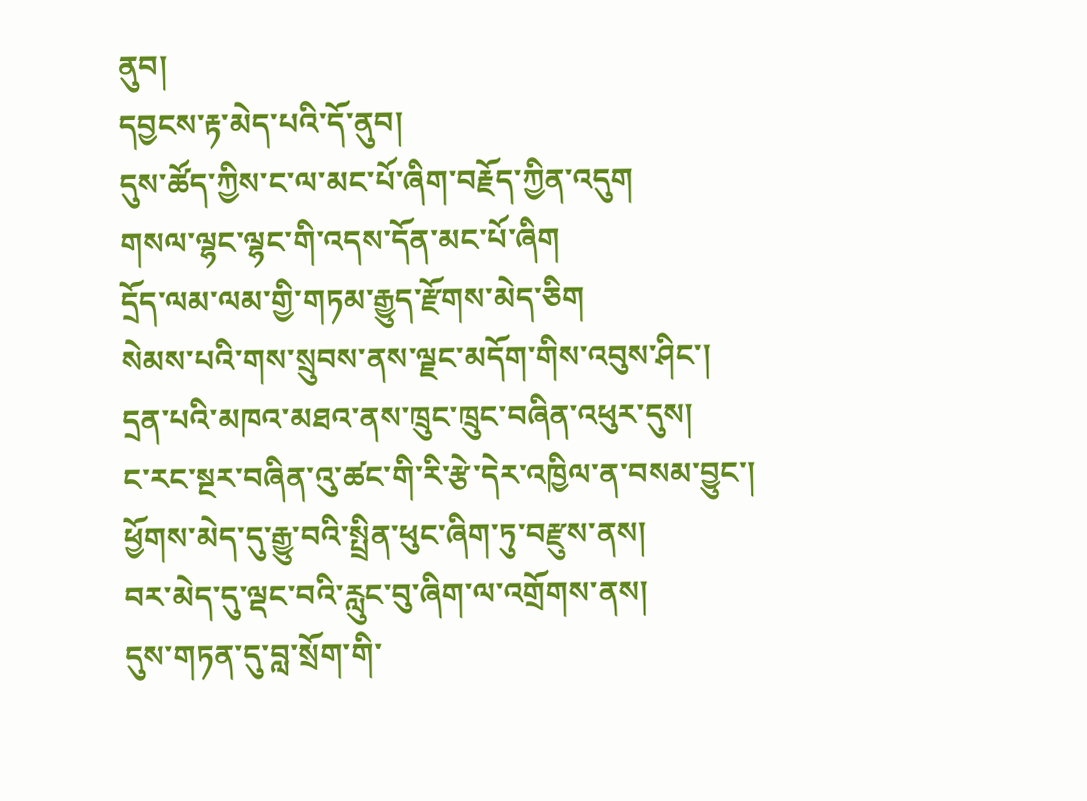ནུབ།
དབྱངས་རྟ་མེད་པའི་དོ་ནུབ།
དུས་ཚོད་ཀྱིས་ང་ལ་མང་པོ་ཞིག་བརྗོད་ཀྱིན་འདུག
གསལ་ལྷང་ལྷང་གི་འདས་དོན་མང་པོ་ཞིག
དྲོད་ལམ་ལམ་གྱི་གཏམ་རྒྱུད་རྫོགས་མེད་ཅིག
སེམས་པའི་གས་སྲུབས་ནས་ལྗང་མདོག་གིས་འབུས་ཤིང་།
དྲན་པའི་མཁའ་མཐའ་ནས་ཁྲུང་ཁྲུང་བཞིན་འཕུར་དུས།
ང་རང་སྔར་བཞིན་འུ་ཚང་གི་རི་རྩེ་དེར་འཁྱིལ་ན་བསམ་བྱུང་།
ཕྱོགས་མེད་དུ་རྒྱུ་བའི་སྤྲིན་ཕུང་ཞིག་ཏུ་བརྫུས་ནས།
བར་མེད་དུ་ལྡང་བའི་རླུང་བུ་ཞིག་ལ་འགྲོགས་ནས།
དུས་གཏན་དུ་བླ་སྲོག་གི་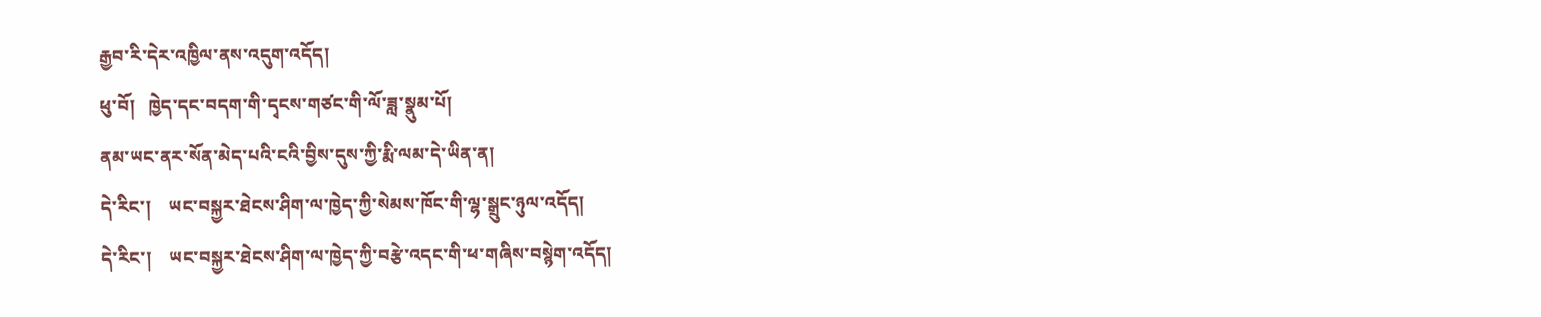རྒྱབ་རི་དེར་འཁྱིལ་ནས་འདུག་འདོད།
ཕུ་བོ།   ཁྱེད་དང་བདག་གི་དྭངས་གཙང་གི་ལོ་ཟླ་སྣུམ་པོ།
ནམ་ཡང་ནར་སོན་མེད་པའི་ངའི་བྱིས་དུས་ཀྱི་རྨི་ལམ་དེ་ཡིན་ན།
དེ་རིང་།    ཡང་བསྐྱར་ཐེངས་ཤིག་ལ་ཁྱེད་ཀྱི་སེམས་ཁོང་གི་ལྷ་སྒྲུང་ཉུལ་འདོད།
དེ་རིང་།    ཡང་བསྐྱར་ཐེངས་ཤིག་ལ་ཁྱེད་ཀྱི་བརྩེ་འདང་གི་ཕ་གཞིས་བསྙེག་འདོད།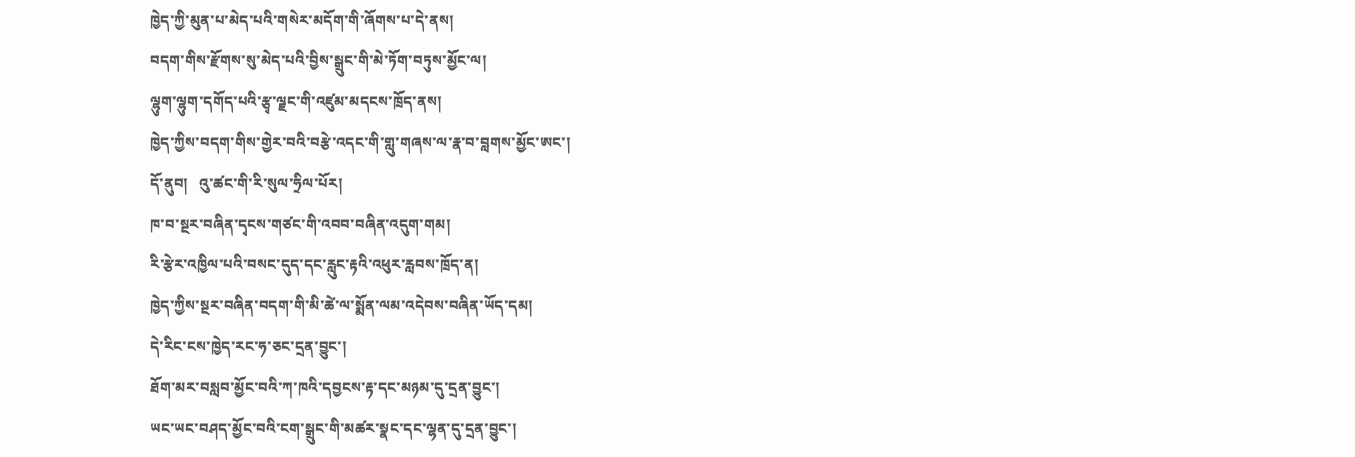ཁྱེད་ཀྱི་མུན་པ་མེད་པའི་གསེར་མདོག་གི་ཞོགས་པ་དེ་ནས།
བདག་གིས་རྫོགས་སུ་མེད་པའི་བྱིས་སྒྲུང་གི་མེ་ཏོག་བཏུས་མྱོང་ལ།
ལྷུག་ལྷུག་དགོད་པའི་རྩྭ་ལྗང་གི་འཛུམ་མདངས་ཁྲོད་ནས།
ཁྱེད་ཀྱིས་བདག་གིས་གྱེར་བའི་བརྩེ་འདང་གི་གླུ་གཞས་ལ་རྣ་བ་བླགས་མྱོང་ཨང་།
དོ་ནུབ།   འུ་ཚང་གི་རི་སུལ་ཧྲིལ་པོར།
ཁ་བ་སྔར་བཞིན་དྭངས་གཙང་གི་འབབ་བཞིན་འདུག་གམ།
རི་རྩེར་འཁྱིལ་པའི་བསང་དུད་དང་རླུང་རྟའི་འཕུར་རླབས་ཁྲོད་ན།
ཁྱེད་ཀྱིས་སྔར་བཞིན་བདག་གི་མི་ཚེ་ལ་སྨོན་ལམ་འདེབས་བཞིན་ཡོད་དམ།
དེ་རིང་ངས་ཁྱེད་རང་ཧ་ཅང་དྲན་བྱུང་།
ཐོག་མར་བསླབ་མྱོང་བའི་ཀ་ཁའི་དབྱངས་རྟ་དང་མཉམ་དུ་དྲན་བྱུང་།
ཡང་ཡང་བཤད་མྱོང་བའི་ངག་སྒྲུང་གི་མཚར་སྣང་དང་ལྷན་དུ་དྲན་བྱུང་།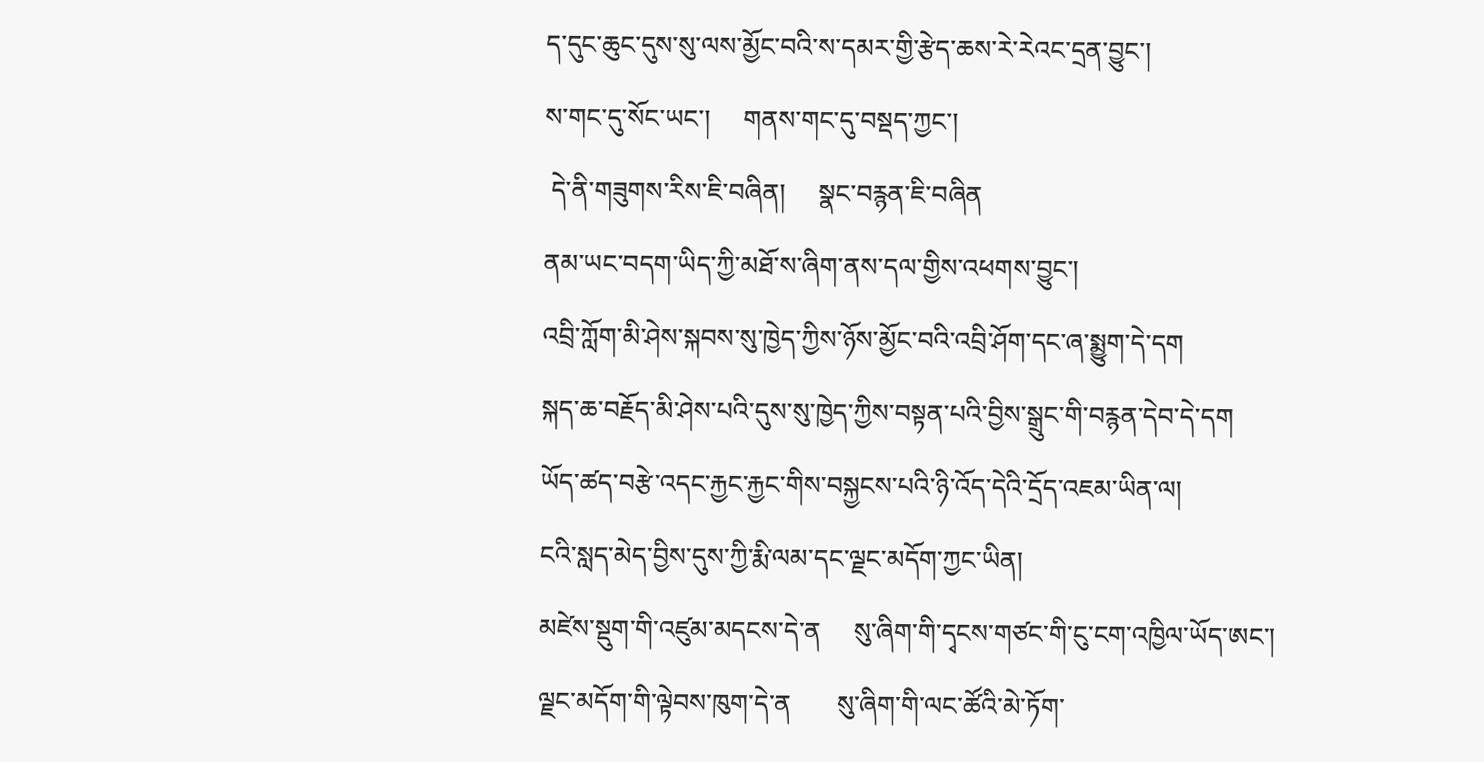ད་དུང་ཆུང་དུས་སུ་ལས་མྱོང་བའི་ས་དམར་གྱི་རྩེད་ཆས་རེ་རེའང་དྲན་བྱུང་།
ས་གང་དུ་སོང་ཡང་།     གནས་གང་དུ་བསྡད་ཀྱང་།
 དེ་ནི་གཟུགས་རིས་ཇི་བཞིན།     སྣང་བརྙན་ཇི་བཞིན
ནམ་ཡང་བདག་ཡིད་ཀྱི་མཐོ་ས་ཞིག་ནས་དལ་གྱིས་འཕགས་བྱུང་།
འབྲི་ཀློག་མི་ཤེས་སྐབས་སུ་ཁྱེད་ཀྱིས་ཉོས་མྱོང་བའི་འབྲི་ཤོག་དང་ཞ་སྨྱུག་དེ་དག
སྐད་ཆ་བརྗོད་མི་ཤེས་པའི་དུས་སུ་ཁྱེད་ཀྱིས་བསྟན་པའི་བྱིས་སྒྲུང་གི་བརྙན་དེབ་དེ་དག
ཡོད་ཚད་བརྩེ་འདང་རྐྱང་རྐྱང་གིས་བསྐྱངས་པའི་ཉི་འོད་དེའི་དྲོད་འཇམ་ཡིན་ལ།
ངའི་སླད་མེད་བྱིས་དུས་ཀྱི་རྨི་ལམ་དང་ལྗང་མདོག་ཀྱང་ཡིན།
མཛེས་སྡུག་གི་འཛུམ་མདངས་དེ་ན     སུ་ཞིག་གི་དྭངས་གཙང་གི་ངུ་ངག་འཁྱིལ་ཡོད་ཨང་།
ལྗང་མདོག་གི་ལྟེབས་ཁུག་དེ་ན       སུ་ཞིག་གི་ལང་ཚོའི་མེ་ཏོག་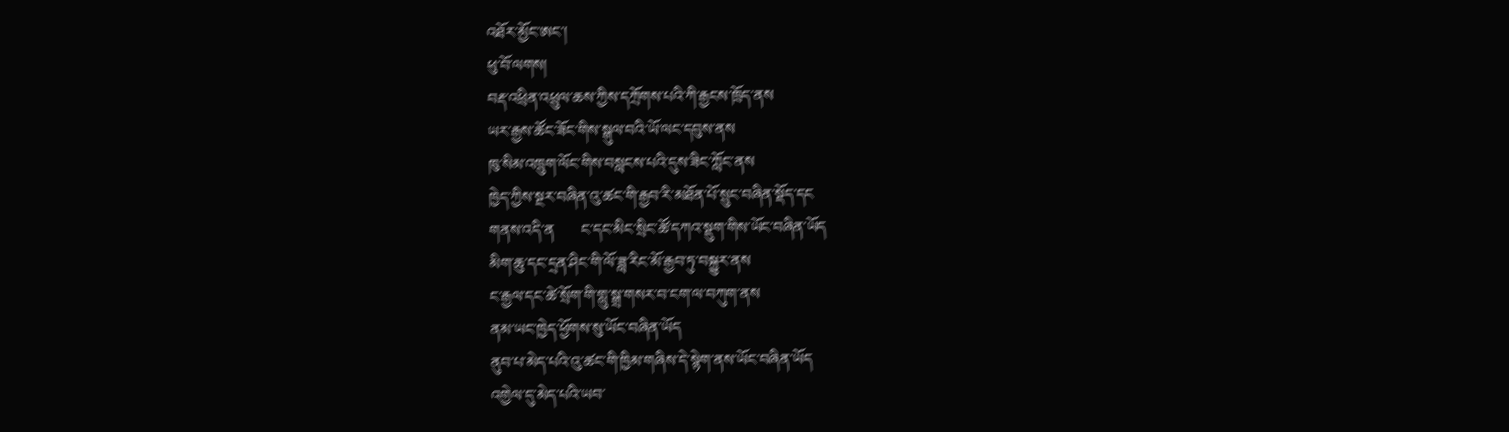འཐོར་མྱོང་ཨང་།
ཕུ་བོ་ལགས།
བརྡ་འཕྲིན་འཕྲུལ་ཆས་ཀྱིས་དཀྲོགས་པའི་ཀི་རྒྱངས་ཁྲོད་ནས
ཡར་རྒྱས་ཚོང་ཟོང་གིས་སྒུལ་བའི་ཡོ་ལང་དབུས་ནས
ཁུ་སིམ་འཁྲུག་ལོང་གིས་བསླངས་པའི་དུས་ཟིང་ཀློང་ནས
ཁྱེད་ཀྱིས་སྔར་བཞིན་འུ་ཚང་གི་རྒྱབ་རི་མཐོན་པོ་སྲུང་བཞིན་སྡོད་དང
གནས་འདི་ན       ང་དང་མིང་སྲིང་ཚོ་དཀའ་སྡུག་གིས་ཡོང་བཞིན་ཡོད
མིག་ཆུ་དང་དྲན་ཤིང་གི་ལོ་ཟླ་རིང་མོ་རྒྱབ་ཏུ་བསྐྱུར་ནས
ང་རྒྱལ་དང་ཚེ་སྲོག་གི་གླུ་སྒྲ་གསར་བ་ངག་ལ་བཀུག་ནས
ནམ་ཡང་ཁྱེད་ཕྱོགས་སུ་ཡོང་བཞིན་ཡོད
ནུབ་པ་མེད་པའི་འུ་ཚང་གི་ཁྱིམ་གཞིས་དེ་སྙེག་ནས་ཡོང་བཞིན་ཡོད
འགྱེལ་དུ་མེད་པའི་ཡབ་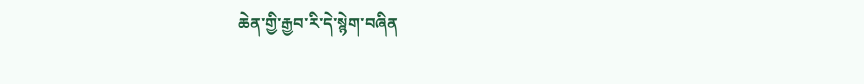ཆེན་གྱི་རྒྱབ་རི་དེ་སྙེག་བཞིན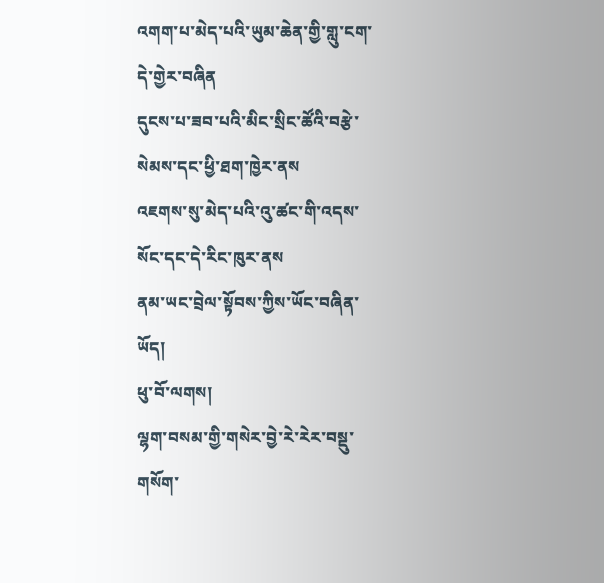འགག་པ་མེད་པའི་ཡུམ་ཆེན་གྱི་གླུ་ངག་དེ་གྱེར་བཞིན
དུངས་པ་ཟབ་པའི་མིང་སྲིང་ཚོའི་བརྩེ་སེམས་དང་ཕྱི་ཐག་ཁྱེར་ནས
འཇགས་སུ་མེད་པའི་འུ་ཚང་གི་འདས་སོང་དང་དེ་རིང་ཁུར་ནས
ནམ་ཡང་བྲེལ་སྟོབས་ཀྱིས་ཡོང་བཞིན་ཡོད།
ཕུ་བོ་ལགས།
ལྷག་བསམ་གྱི་གསེར་བྱེ་རེ་རེར་བསྡུ་གསོག་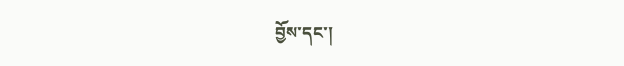བྱོས་དང་།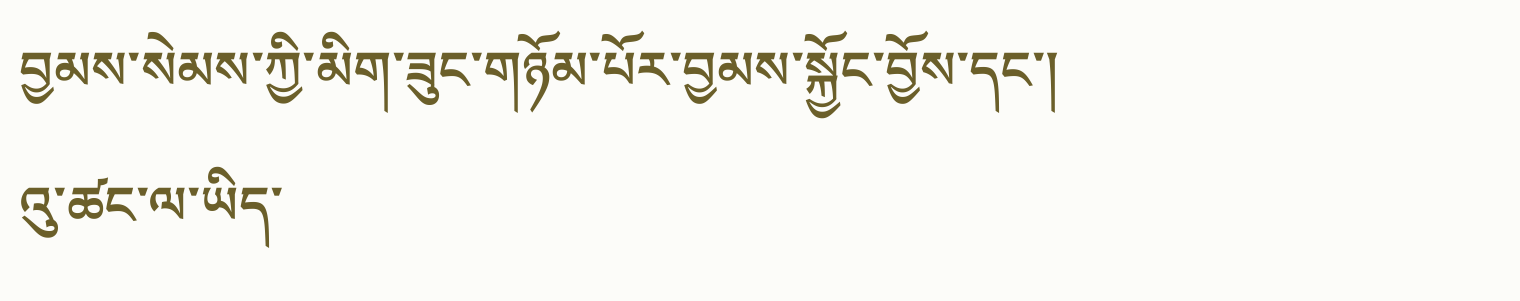བྱམས་སེམས་ཀྱི་མིག་ཟུང་གཉོམ་པོར་བྱམས་སྐྱོང་བྱོས་དང་།
འུ་ཚང་ལ་ཡིད་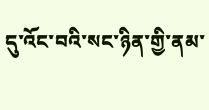དུ་འོང་བའི་སང་ཉིན་གྱི་ནམ་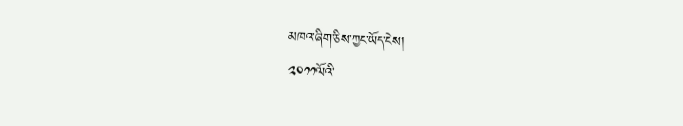མཁའ་ཞིག་ཅིས་ཀྱང་ཡོད་ངེས།
༢༠༡༡ལོའི་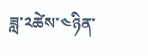ཟླ་༢ཚེས་༤ཉིན་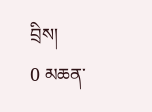བྲིས།
0 མཆན་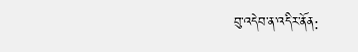བུ་འདེབ་ན་འདིར་ནོན: